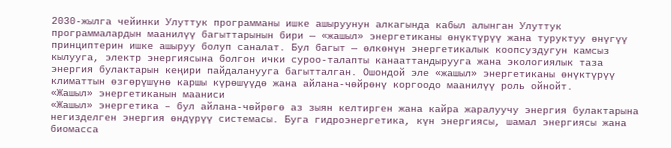2030-жылга чейинки Улуттук программаны ишке ашыруунун алкагында кабыл алынган Улуттук программалардын маанилүү багыттарынын бири — «жашыл» энергетиканы өнүктүрүү жана туруктуу өнүгүү принциптерин ишке ашыруу болуп саналат. Бул багыт — өлкөнүн энергетикалык коопсуздугун камсыз кылууга, электр энергиясына болгон ички суроо-талапты канааттандырууга жана экологиялык таза энергия булактарын кеңири пайдаланууга багытталган. Ошондой эле «жашыл» энергетиканы өнүктүрүү климаттын өзгөрүшүнө каршы күрөшүүдө жана айлана-чөйрөнү коргоодо маанилүү роль ойнойт.
«Жашыл» энергетиканын мааниси
«Жашыл» энергетика – бул айлана-чөйрөгө аз зыян келтирген жана кайра жаралуучу энергия булактарына негизделген энергия өндүрүү системасы. Буга гидроэнергетика, күн энергиясы, шамал энергиясы жана биомасса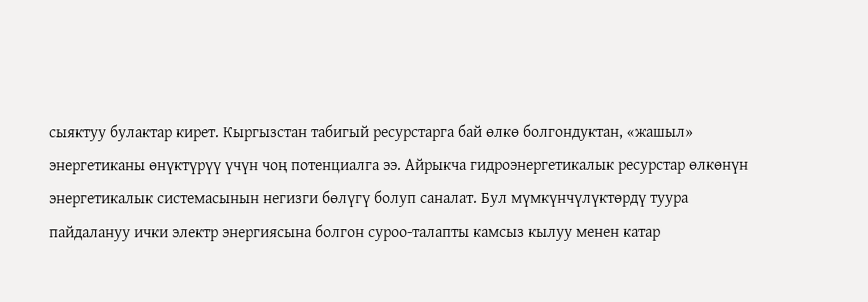сыяктуу булактар кирет. Кыргызстан табигый ресурстарга бай өлкө болгондуктан, «жашыл» энергетиканы өнүктүрүү үчүн чоң потенциалга ээ. Айрыкча гидроэнергетикалык ресурстар өлкөнүн энергетикалык системасынын негизги бөлүгү болуп саналат. Бул мүмкүнчүлүктөрдү туура пайдалануу ички электр энергиясына болгон суроо-талапты камсыз кылуу менен катар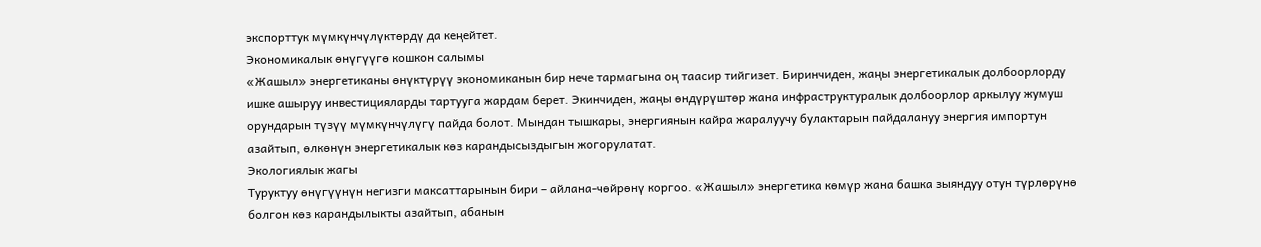экспорттук мүмкүнчүлүктөрдү да кеңейтет.
Экономикалык өнүгүүгө кошкон салымы
«Жашыл» энергетиканы өнүктүрүү экономиканын бир нече тармагына оң таасир тийгизет. Биринчиден, жаңы энергетикалык долбоорлорду ишке ашыруу инвестицияларды тартууга жардам берет. Экинчиден, жаңы өндүрүштөр жана инфраструктуралык долбоорлор аркылуу жумуш орундарын түзүү мүмкүнчүлүгү пайда болот. Мындан тышкары, энергиянын кайра жаралуучу булактарын пайдалануу энергия импортун азайтып, өлкөнүн энергетикалык көз карандысыздыгын жогорулатат.
Экологиялык жагы
Туруктуу өнүгүүнүн негизги максаттарынын бири – айлана-чөйрөнү коргоо. «Жашыл» энергетика көмүр жана башка зыяндуу отун түрлөрүнө болгон көз карандылыкты азайтып, абанын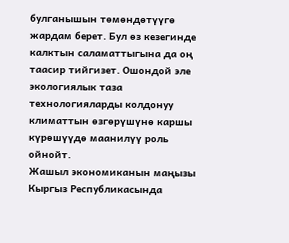булганышын төмөндөтүүгө жардам берет. Бул өз кезегинде калктын саламаттыгына да оң таасир тийгизет. Ошондой эле экологиялык таза технологияларды колдонуу климаттын өзгөрүшүнө каршы күрөшүүдө маанилүү роль ойнойт.
Жашыл экономиканын маңызы
Кыргыз Республикасында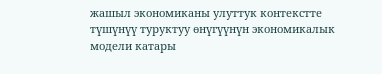жашыл экономиканы улуттук контекстте түшүнүү туруктуу өнүгүүнүн экономикалык модели катары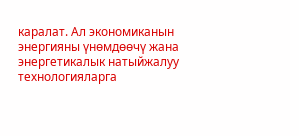каралат. Ал экономиканын энергияны үнөмдөөчү жана энергетикалык натыйжалуу технологияларга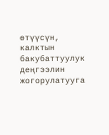өтүүсүн, калктын бакубаттуулук деңгээлин жогорулатууга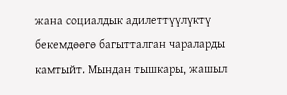жана социалдык адилеттүүлүктү бекемдөөгө багытталган чараларды камтыйт. Мындан тышкары, жашыл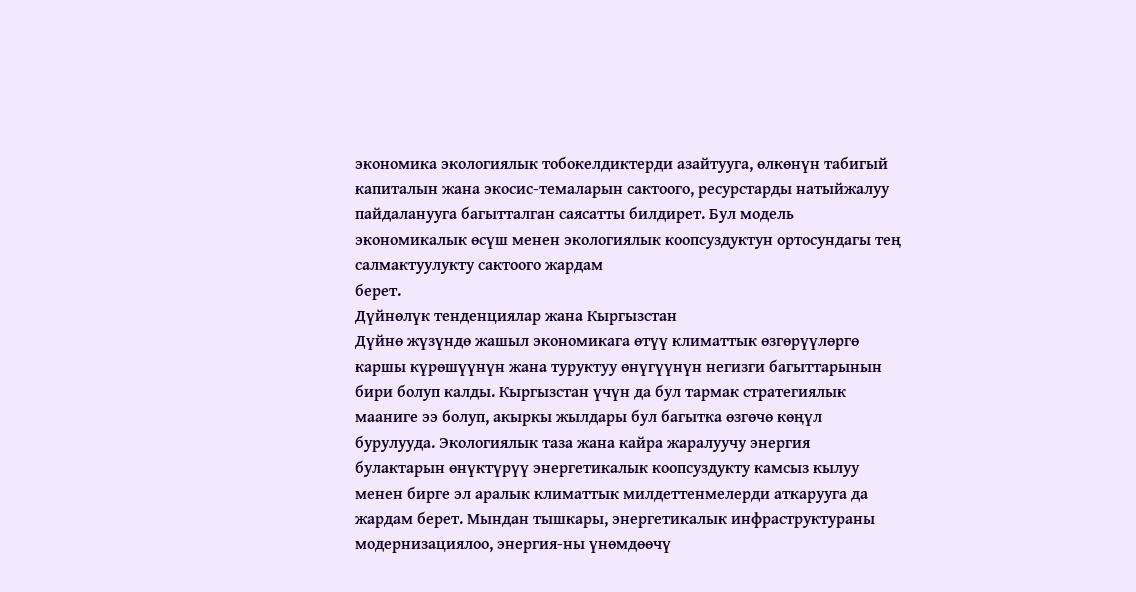экономика экологиялык тобокелдиктерди азайтууга, өлкөнүн табигый капиталын жана экосис-темаларын сактоого, ресурстарды натыйжалуу пайдаланууга багытталган саясатты билдирет. Бул модель экономикалык өсүш менен экологиялык коопсуздуктун ортосундагы тең салмактуулукту сактоого жардам
берет.
Дүйнөлүк тенденциялар жана Кыргызстан
Дүйнө жүзүндө жашыл экономикага өтүү климаттык өзгөрүүлөргө каршы күрөшүүнүн жана туруктуу өнүгүүнүн негизги багыттарынын бири болуп калды. Кыргызстан үчүн да бул тармак стратегиялык мааниге ээ болуп, акыркы жылдары бул багытка өзгөчө көңүл бурулууда. Экологиялык таза жана кайра жаралуучу энергия булактарын өнүктүрүү энергетикалык коопсуздукту камсыз кылуу менен бирге эл аралык климаттык милдеттенмелерди аткарууга да жардам берет. Мындан тышкары, энергетикалык инфраструктураны модернизациялоо, энергия-ны үнөмдөөчү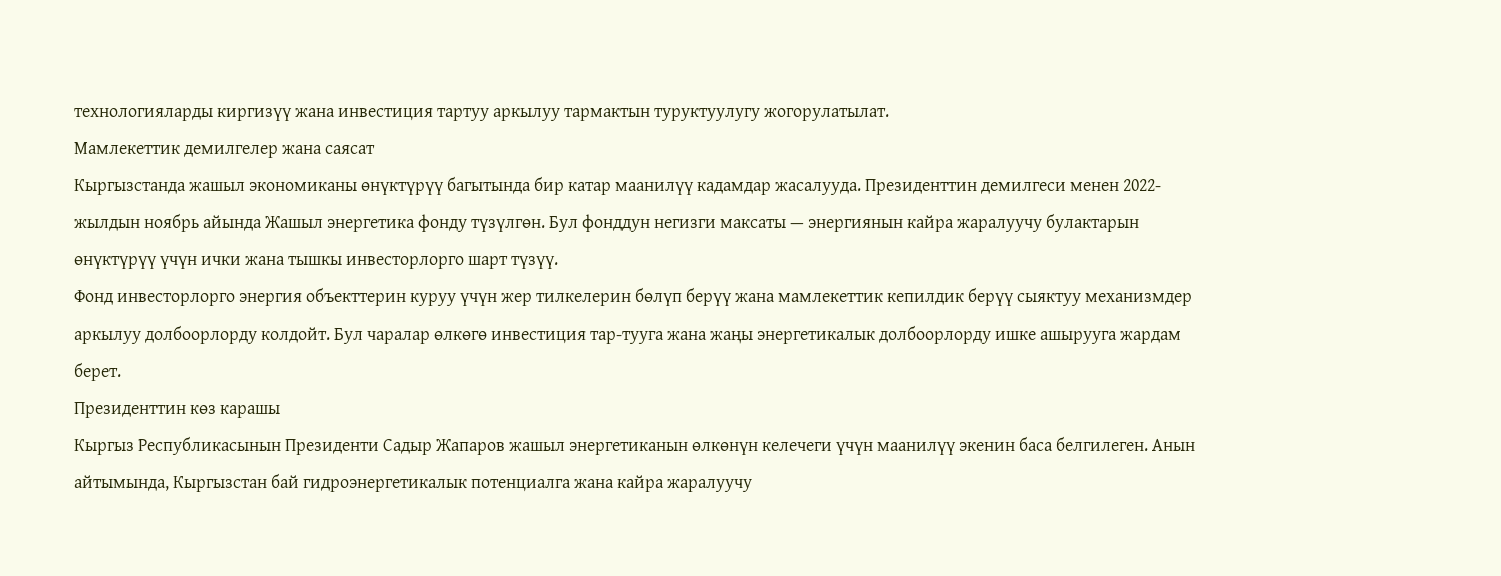технологияларды киргизүү жана инвестиция тартуу аркылуу тармактын туруктуулугу жогорулатылат.
Мамлекеттик демилгелер жана саясат
Кыргызстанда жашыл экономиканы өнүктүрүү багытында бир катар маанилүү кадамдар жасалууда. Президенттин демилгеси менен 2022-жылдын ноябрь айында Жашыл энергетика фонду түзүлгөн. Бул фонддун негизги максаты — энергиянын кайра жаралуучу булактарын өнүктүрүү үчүн ички жана тышкы инвесторлорго шарт түзүү.
Фонд инвесторлорго энергия объекттерин куруу үчүн жер тилкелерин бөлүп берүү жана мамлекеттик кепилдик берүү сыяктуу механизмдер аркылуу долбоорлорду колдойт. Бул чаралар өлкөгө инвестиция тар-тууга жана жаңы энергетикалык долбоорлорду ишке ашырууга жардам берет.
Президенттин көз карашы
Кыргыз Республикасынын Президенти Садыр Жапаров жашыл энергетиканын өлкөнүн келечеги үчүн маанилүү экенин баса белгилеген. Анын айтымында, Кыргызстан бай гидроэнергетикалык потенциалга жана кайра жаралуучу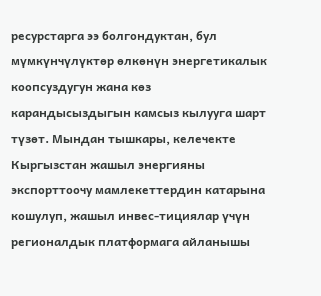ресурстарга ээ болгондуктан, бул мүмкүнчүлүктөр өлкөнүн энергетикалык коопсуздугун жана көз карандысыздыгын камсыз кылууга шарт түзөт. Мындан тышкары, келечекте Кыргызстан жашыл энергияны экспорттоочу мамлекеттердин катарына кошулуп, жашыл инвес-тициялар үчүн регионалдык платформага айланышы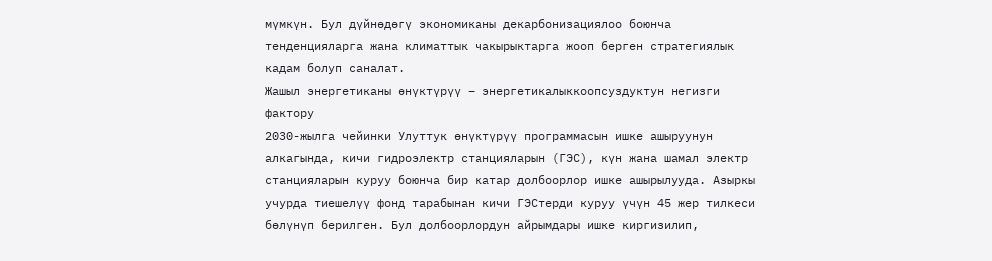мүмкүн. Бул дүйнөдөгү экономиканы декарбонизациялоо боюнча тенденцияларга жана климаттык чакырыктарга жооп берген стратегиялык кадам болуп саналат.
Жашыл энергетиканы өнүктүрүү – энергетикалыккоопсуздуктун негизги фактору
2030-жылга чейинки Улуттук өнүктүрүү программасын ишке ашыруунун алкагында, кичи гидроэлектр станцияларын (ГЭС), күн жана шамал электр станцияларын куруу боюнча бир катар долбоорлор ишке ашырылууда. Азыркы учурда тиешелүү фонд тарабынан кичи ГЭСтерди куруу үчүн 45 жер тилкеси бөлүнүп берилген. Бул долбоорлордун айрымдары ишке киргизилип,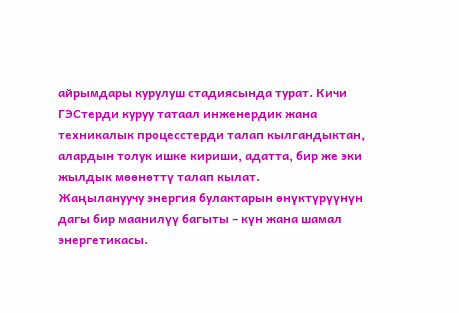айрымдары курулуш стадиясында турат. Кичи ГЭСтерди куруу татаал инженердик жана техникалык процесстерди талап кылгандыктан, алардын толук ишке кириши, адатта, бир же эки жылдык мөөнөттү талап кылат.
Жаңылануучу энергия булактарын өнүктүрүүнүн дагы бир маанилүү багыты – күн жана шамал энергетикасы.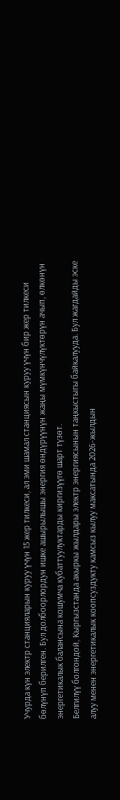Учурда күн электр станцияларын куруу үчүн 15 жер тилкеси, ал эми шамал станциясын куруу үчүн бир жер тилкеси бөлүнүп берилген. Бул долбоорлордун ишке ашырылышы энергия өндүрүүнүн жаңы мүмкүнчүлүктөрүн ачып, өлкөнүн энергетикалык балансына кошумча кубаттуулуктарды киргизүүгө шарт түзөт.
Белгилүү болгондой, Кыргызстанда акыркы жылдары электр энергиясынын таңкыстыгы байкалууда. Бул жагдайды эске алуу менен энергетикалык коопсуздукту камсыз кылуу максатында 2026-жылдын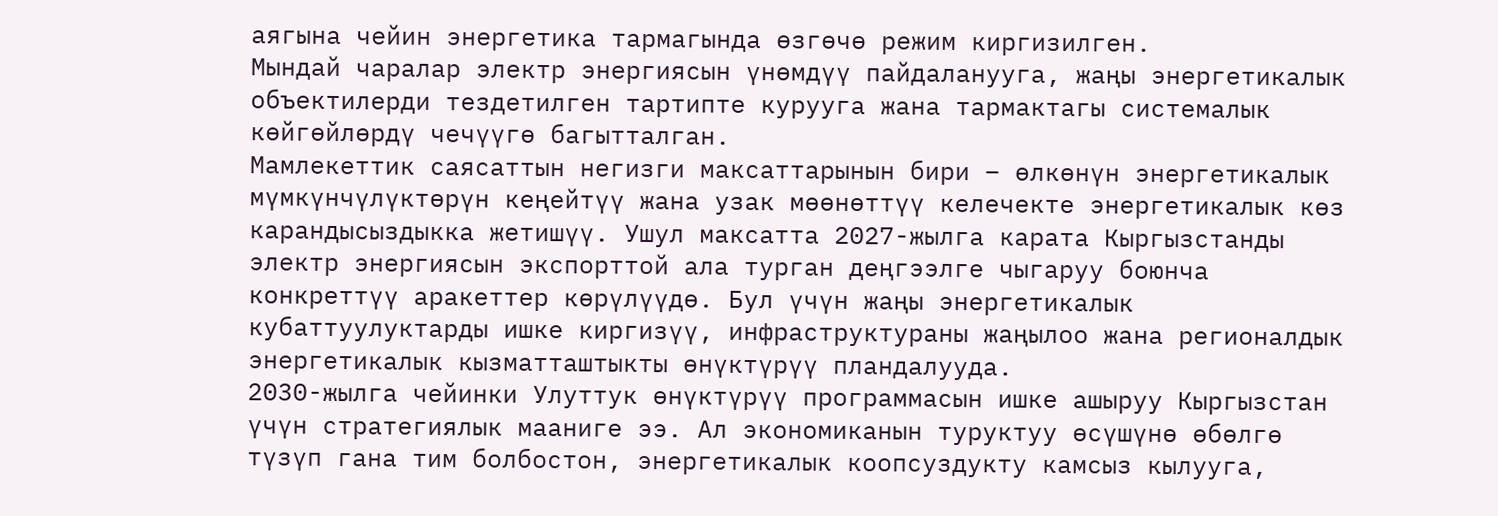аягына чейин энергетика тармагында өзгөчө режим киргизилген.
Мындай чаралар электр энергиясын үнөмдүү пайдаланууга, жаңы энергетикалык объектилерди тездетилген тартипте курууга жана тармактагы системалык көйгөйлөрдү чечүүгө багытталган.
Мамлекеттик саясаттын негизги максаттарынын бири – өлкөнүн энергетикалык мүмкүнчүлүктөрүн кеңейтүү жана узак мөөнөттүү келечекте энергетикалык көз карандысыздыкка жетишүү. Ушул максатта 2027-жылга карата Кыргызстанды электр энергиясын экспорттой ала турган деңгээлге чыгаруу боюнча конкреттүү аракеттер көрүлүүдө. Бул үчүн жаңы энергетикалык кубаттуулуктарды ишке киргизүү, инфраструктураны жаңылоо жана регионалдык энергетикалык кызматташтыкты өнүктүрүү пландалууда.
2030-жылга чейинки Улуттук өнүктүрүү программасын ишке ашыруу Кыргызстан үчүн стратегиялык мааниге ээ. Ал экономиканын туруктуу өсүшүнө өбөлгө түзүп гана тим болбостон, энергетикалык коопсуздукту камсыз кылууга,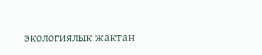экологиялык жактан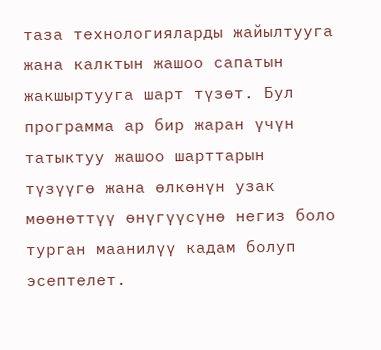таза технологияларды жайылтууга жана калктын жашоо сапатын жакшыртууга шарт түзөт. Бул программа ар бир жаран үчүн татыктуу жашоо шарттарын түзүүгө жана өлкөнүн узак мөөнөттүү өнүгүүсүнө негиз боло турган маанилүү кадам болуп эсептелет.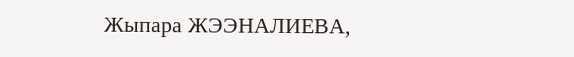Жыпара ЖЭЭНАЛИЕВА,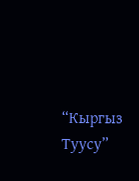“Кыргыз Туусу”